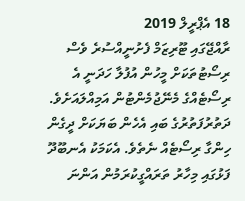18 އެޕްރީލް 2019
ރާއްޖޭގައި ޓޫރިޒަމް ފެށުނީއްސުރެ ވެސް ރިސޯޓުތަކަށް މީހުން އުފުލާ ހަދަނީ އެ ރިސޯޓެއްގެ މެނޭޖުމެންޓުން އަމިއްލައަށެވެ. ދަތުރުފަތުރުގެ ބައި އެހެން ބަޔަކަށް ދީގެން ހިންގާ ރިސޯޓެއް ނެތެވެ. އެކަމަކު އެނބޫދޫ ފަޅުގައި މިހާރު ތަރައްގީކުރަމުން އަންނަ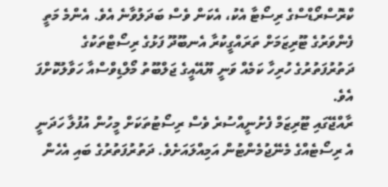ކްރޮސްރޯޑްސްގެ ރިސޯޓާ އެކު، އެކަން ވެސް ބަދަލުވާނެ އެވެ. އެންމެ މަތީ ފެންވަރުގެ ޓޫރިޒަމަށް ތަރައްގީކުރާ އެނބޫދޫ ފަޅުގެ ރިސޯޓްތަކުގެ ދަތުރުފަތުރުގެ ހުރިހާ ކަމެއް ވަނީ ޔޫއޭއީގެ ޖަލްބޫތު މޯލްޑިވްސްއާ ހަވާލުކޮށްފަ އެވެ.
ރާއްޖޭގައި ޓޫރިޒަމް ފެށުނީއްސުރެ ވެސް ރިސޯޓުތަކަށް މީހުން އުފުލާ ހަދަނީ އެ ރިސޯޓެއްގެ މެނޭޖުމެންޓުން އަމިއްލައަށެވެ. ދަތުރުފަތުރުގެ ބައި އެހެން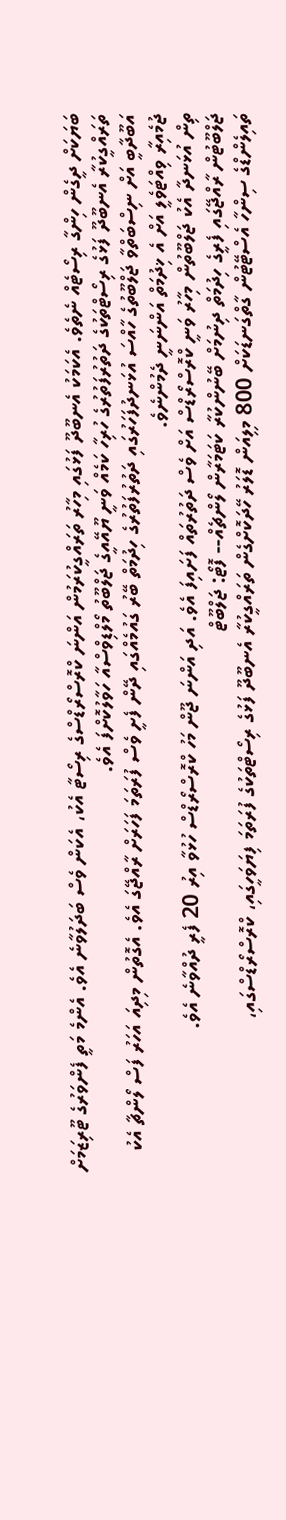ބަޔަކަށް ދީގެން ހިންގާ ރިސޯޓެއް ނެތެވެ. އެކަމަކު އެނބޫދޫ ފަޅުގައި މިހާރު ތަރައްގީކުރަމުން އަންނަ ކްރޮސްރޯޑްސްގެ ރިސޯޓާ އެކު، އެކަން ވެސް ބަދަލުވާނެ އެވެ. އެންމެ މަތީ ފެންވަރުގެ ޓޫރިޒަމަށް ތަރައްގީކުރާ އެނބޫދޫ ފަޅުގެ ރިސޯޓްތަކުގެ ދަތުރުފަތުރުގެ ހުރިހާ ކަމެއް ވަނީ ޔޫއޭއީގެ ޖަލްބޫތު މޯލްޑިވްސްއާ ހަވާލުކޮށްފަ އެވެ.
އަބޫދާބީ އަށް ނިސްބަތްވާ ޖަލްބޫތުގެ ހާއްސަ އުޅަނދުފަހަރުގައި ދަތުރުފަތުރުގެ ހިދުމަތް ބޭރު ގައުމެއްގައި ދޭން ފެށީ ވެސް ފުރަތަމަ ފަހަރަށް ރާއްޖޭގަ އެވެ. އެގޮތުން މިދިއަ އަހަރު ފަސް ލޯންޗާ އެކު ޖުމެއިރާ ވިއްޓަވެލީ އަށް އެ ޚިދުމަތް އަންނަނީ ދެމުންނެވެ.
ތިން އުޅަނދާ އެކު ޖަލްބޫތުން މިހާރު ވަނީ ކްރޮސްރޯޑްސް އަށް ވެސް ދަތުރުތައް ފަށައިފަ އެވެ. އަދި އަންނަ ޖޫން މަހު ކްރޮސްރޯޑްސް ހުޅުވާ އިރު 20 ފެރީ ދުއްވާނެ އެވެ.
ޖަލްބޫޓުން ރާއްޖޭގައި ފެރީގެ ހިދުމަތް ދިނުމަށް ބޭނުންކުރާ ކަޓަމަރާން ލޯންޗެއް-- ފޮޓޯ: ޖަލްބޫޓް
ތައިލެންޑްގެ ސިންހާ އެސްޓޭޓުން ގާތްގަނޑަކަށް 800 މިލިއަން ޑޮލަރު ހޭދަކޮށްގެން ތަރައްގީކުރާ އެނބޫދޫ ފަޅުގެ ރިސޯޓްތަކުގެ ފުރަތަމަ ފިޔަވަހީގައި، ކްރޮސްރޯޑްސްގައި،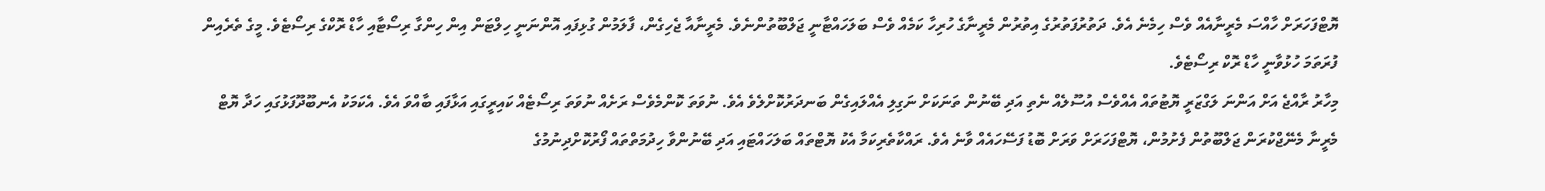ޔޮޓްފަހަރަށް ހާއްސަ މެރީނާއެއް ވެސް ހިމެނެ އެވެ. ދަތުރުފަތުރުގެ އިތުރުން މެރީނާގެ ހުރިހާ ކަމެއް ވެސް ބަލަހައްޓާނީ ޖަލްބޫތުންނެވެ. މެރީނާއާ ޖެހިގެން، ފާލަމުން ގުޅިފައި އޮންނަނީ ހިލްޓަން އިން ހިންގާ ރިސޯޓާއި ހާޑް ރޮކްގެ ރިސޯޓެވެ. މީގެ ތެރެއިން ފުރަތަމަ ހުޅުވާނީ ހާޑް ރޮކް ރިސޯޓެވެ.
މިހާރު ރާއްޖެ އަށް އަންނަ ލަގްޒަރީ ޔޮޓުތައް އެއްވެސް އުސޫލެއް ނެތި އަދި ބޭނުން ތަނަކަށް ނަގިލި އެއްލައިގެން ބަނދަރުކޮށްލެވެ އެވެ. ނުވަތަ ކޮންމެވެސް ރަށެއް ނުވަތަ ރިސޯޓެއް ކައިރީގައި އަޅާފައި ބާއްވަ އެވެ. އެކަމަކު އެނބޫދޫފަޅުގައި ހަދާ ޔޮޓް މެރީނާ މެނޭޖްކުރަން ޖަލްބޫތުން ފެށުމުން، ޔޮޓްފަހަރަށް ވަރަށް ބޮޑު ފަސޭހައެއް ވާނެ އެވެ. ރައްކާތެރިކަމާ އެކު ޔޮޓްތައް ބަލަހައްޓައި އަދި ބޭނުންވާ ހިދުމަތްތައް ފޯރުކޮށްދިނުމުގެ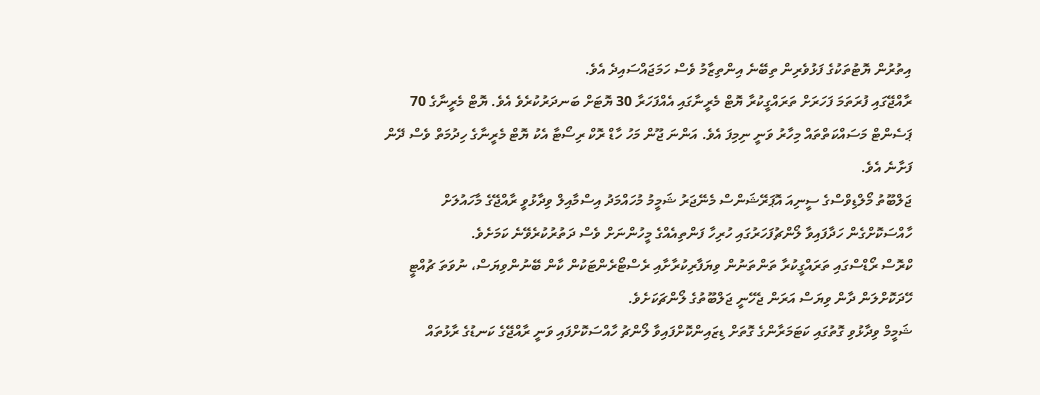އިތުރުން ޔޮޓުތަކުގެ ފަޅުވެރިން ތިބޭނެ އިންތިޒާމު ވެސް ހަމަޖައްސައިދެ އެވެ.
ރާއްޖޭގައި ފުރަތަމަ ފަހަރަށް ތަރައްގީކުރާ ޔޮޓް މެރީނާގައި އެއްފަހަރާ 30 ޔޮޓަށް ބަނދަރުކުރެވެ އެވެ. ޔޮޓް މެރީނާގެ 70 ޕަސެންޓް މަސައްކަތްތައް މިހާރު ވަނީ ނިމިފަ އެވެ. އަންނަ ޖޫން މަހު ހާޑް ރޮކް ރިސޯޓާ އެކު ޔޮޓް މެރީނާގެ ހިދުމަތް ވެސް ދޭން ފަށާނެ އެވެ.
ޖަލްބޫތު މޯލްޑިވްސްގެ ސީނިއަ އޮޕަރޭޝަންސް މެނޭޖަރު ޝަމީމު މުހައްމަދު އިސްމާއިލް ވިދާޅުވީ ރާއްޖޭގެ މާހައުލަށް ހާއްސަކޮށްގެން ހަދާފައިވާ ލޯންޗުފަހަރުގައި ހުރިހާ ފަންތިއެއްގެ މީހުންނަށް ވެސް ދަތުރުކުރެވޭނެ ކަމަށެވެ.
ކްރޮސް ރޯޑްސްގައި ތަރައްގީކުރާ ތަންތަނުން ވިޔަފާރިކުރާށާއި ރެސްޓޯރެންޓަކުން ކާން ބޭނުންވިޔަސް، ނުވަތަ ޗުއްޓީ ހޭދަކޮށްލަން ދާން ވިޔަސް އަރަން ޖެހޭނީ ޖަލްބޫތުގެ ލޯންޗަކަށެވެ.
ޝަމީމް ވިދާޅުވި ގޮތުގައި ކަޓަމަރާންގެ ގޮތަށް ޑިޒައިންކޮށްފައިވާ ލޯންޗު ހާއްސަކޮށްފައި ވަނީ ރާއްޖޭގެ ކަނޑުގެ ރާޅުތައް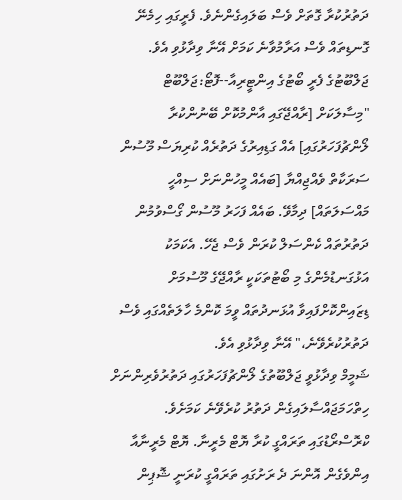ދަތުރުކުރާ ގޮތަށް ވެސް ބަލައިގެންނެވެ. ފެރީގައި ހިމެނޭ ގޮނޑިތައް ވެސް އަރާމުވާނެ ކަމަށް އޭނާ ވިދާޅުވި އެވެ.
ޖަލްބޫޓުގެ ފެރީ ބޯޓުގެ އިންޓީރިއާ--ފޮޓޯ:ޖަލްބޫޓް
"މިސާލަކަށް [ރާއްޖޭގައި އާންމުކޮށް ބޭނުންކުރާ ލޯންޗުފަހަރުގައި] އެއް ގަޑިއިރުގެ ދަތުރެއް ކުރިޔަސް މޫސުން ސަރަކާތް ވެއްޖިއްޔާ [ބައެއް މީހުންނަށް ސިއްހީ މައްސަލަތައް] ދިމާވޭ. ބައެއް ފަހަރު މޫސުން ގޯސްވުމުން ދަތުރުތައް ކެންސަލް ކުރަން ވެސް ޖެހޭ. އެކަމަކު އަޅުގަނޑުމެންގެ މި ބޯޓުތަކަކީ ރާއްޖޭގެ މޫސުމަށް ޑިޒައިންކޮށްފައިވާ އުޅަނދުތައް ވީމަ ކޮންމެ ހާލަތެއްގައި ވެސް ދަތުރުކުރެވޭނެ،" އޭނާ ވިދާޅުވި އެވެ.
ޝަމީމް ވިދާޅުވީ ޖަލްބޫތުގެ ލޯންޗުފަހަރުގައި ދަތުރުވެރިންނަށް ހިތްހަމަޖައްސާލައިގެން ދަތުރު ކުރެވޭނެ ކަމަށެވެ.
ކްރޮސްރޯޑުގައި ތަރައްގީ ކުރާ ޔޮޓް މެރީނާ. ޔޮޓް މެރީނާއާ އިންވެގެން އޮންނަ ދެ ރަށުގައި ތަރައްގީ ކުރަނީ ޝޮޕިން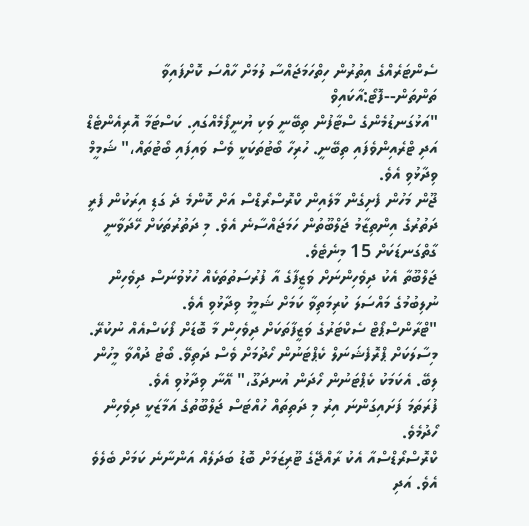ސެންޓަރެއްގެ އިތުރުން ހިތްހަމަޖައްސާ ލުމަށް ހާއްސަ ކޮށްފައިވާ ތަންތަން--ފޮޓޯ:އާކައިވް
"އަޅުގަނޑުމެންގެ ސްޓާފުން ތިބޭނީ ވަކި ޔުނީފޯމެއްގައި. ކަސްޓަމާ އޮރިއެންޓެޑް އަދި ޓްރެއިންވެފައި ތިބޭނީ. ހުރިހާ ބޯޓުތަކަކީ ވެސް ވައިފައި ބޯޓުތައް،" ޝަމީމް ވިދާޅުވި އެވެ.
ޖޫން މަހުން ފެށިގެން މާލެއިން ކްރޮސްރޯޑްސް އަށް ކޮންމެ ދެ ގަޑި އިރަކުން ފެރީ ދަތުރުގެ އިންތިޒާމު ޖަލްބޫތުން ހަމަޖައްސާނެ އެވެ. މި ދަތުރުތަކަށް ހޭދަވާނީ ގާތްގަނޑަކަށް 15 މިނެޓެވެ.
ޖަލްބޫތާ އެކު ދިވެހިންނަށް ވަޒީފާގެ އާ ފުރުސަތުތަކެއް ހުޅުވުނަސް ދިވެހިން ނުލިބުމުގެ މައްސަލަ ކުރިމަތިވާ ކަމަށް ޝަމީމު ވިދާޅުވި އެވެ.
"ޓްރާންސްޕޯޓް ސެކްޓަރުގެ ވަޒީފާތަކަށް ދިވެހިން މާ ބޮޑަށް ފޯކަސްއެއް ނުކުރޭ. މިސާލަކަށް ޕްރޮފެޝަނަލް ކެޕްޓަނުން ހޯދުމަށް ވެސް ދަތިވޭ. ބޯޓު ދުއްވާ މީހުން ލިބޭ. އެކަމަކު ކެޕްޓަނުން ހޯދަން އުނދަގޫ،" އޭނާ ވިދާޅުވި އެވެ.
ފުރަތަމަ ފަށައިގަންނަ އިރު މި ދަތިތައް ހުއްޓަސް ޖަލްބޫތުގެ އަމާޒަކީ ދިވެހިން ހޯދުމެވެ.
ކްރޮސްރޯޑްސްއާ އެކު ރާއްޖޭގެ ޓޫރިޒަމަށް ބޮޑު ބަދަލެއް އަންނާނެ ކަމަށް ބެލެވެ އެވެ. އަދި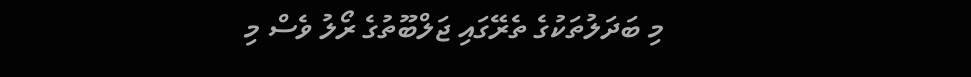މި ބަދަލުތަކުގެ ތެރޭގައި ޖަލްބޫތުގެ ރޯލު ވެސް މި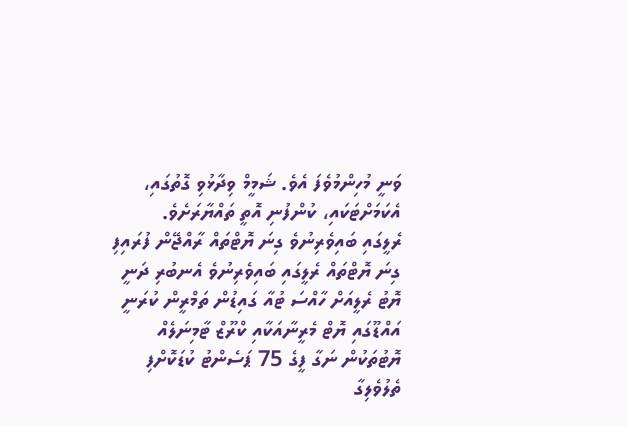ވަނީ މުހިންމުވެފަ އެވެ. ޝަމީމް ވިދާޅުވި ގޮތުގައި، އެކަމަށްޓަކައި، ކުންފުނި އޮތީ ތައްޔާރަށެވެ.
ރެލީގައި ބައިވެރިނުވެ ގިނަ ޔޮޓްތައް ރާއްޖޭން ފުރައިފި
ގިނަ ޔޮޓްތައް ރެލީގައި ބައިވެރިނުވެ އެނބުރި ދަނީ
ޔޮޓު ރެލީއަށް ހާއްސަ ޓުއާ ގައިޑުން ތަމްރީން ކުރަނީ
އައްޑޫގައި ޔޮޓް މެރީނާއަކާއި ކްރޫޒް ޓާމިނަލެއް
ޔޮޓުތަކުން ނަގާ ފީގެ 75 ޕަސެންޓު ކުޑަކޮށްފި
ތެލުވެލިގާ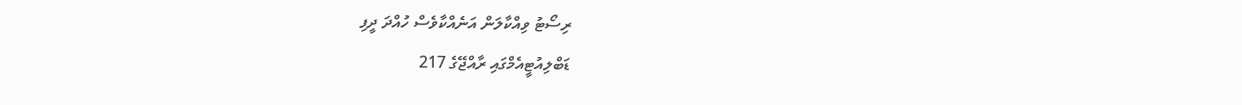ރިސޯޓު ވިއްކާލަން އަނެއްކާވެސް ހުއްދަ ދީފި
ޑަބްލިއުޓީއެމްގައި ރާއްޖޭގެ 217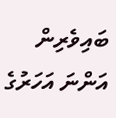ބައިވެރިން
އަންނަ އަހަރުގެ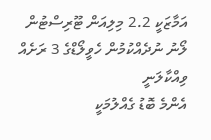އަމާޒަކީ 2.2 މިލިއަން ޓޫރިސްޓުން
ލޯނު ނުދެއްކުމުން ހެވީލޯޑްގެ 3 ރަށެއް ވިއްކާލަނީ
އެންމެ ބޮޑު ގެއްލުމަކީ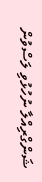ޝަންގްރިއްލާ ނުހުޅުވި ލަސްވުން